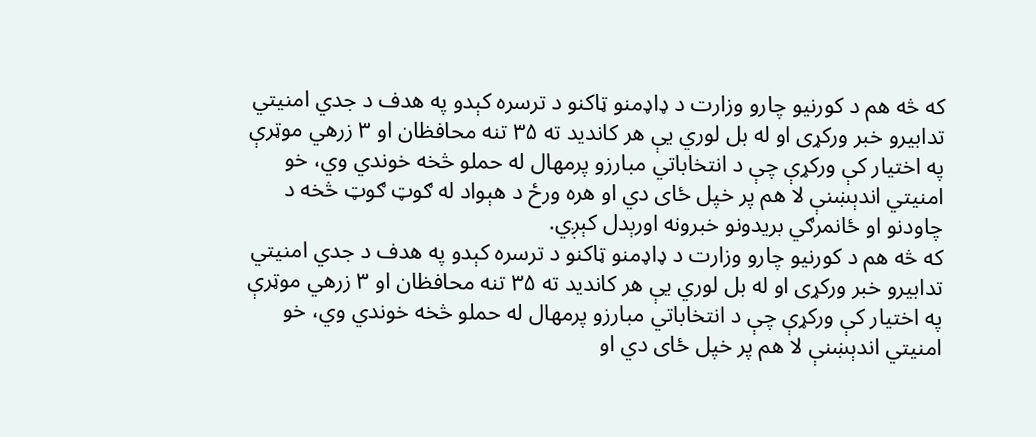که څه هم د کورنیو چارو وزارت د ډاډمنو ټاکنو د ترسره کېدو په هدف د جدي امنیتي تدابیرو خبر ورکړی او له بل لوري یې هر کاندید ته ۳۵ تنه محافظان او ۳ زرهي موټرې په اختیار کې ورکړې چې د انتخاباتي مبارزو پرمهال له حملو څخه خوندي وي، خو امنیتي اندېښنې لا هم پر خپل ځای دي او هره ورځ د هېواد له ګوټ ګوټ څخه د چاودنو او ځانمرګي بریدونو خبرونه اورېدل کېږي.
که څه هم د کورنیو چارو وزارت د ډاډمنو ټاکنو د ترسره کېدو په هدف د جدي امنیتي تدابیرو خبر ورکړی او له بل لوري یې هر کاندید ته ۳۵ تنه محافظان او ۳ زرهي موټرې په اختیار کې ورکړې چې د انتخاباتي مبارزو پرمهال له حملو څخه خوندي وي، خو امنیتي اندېښنې لا هم پر خپل ځای دي او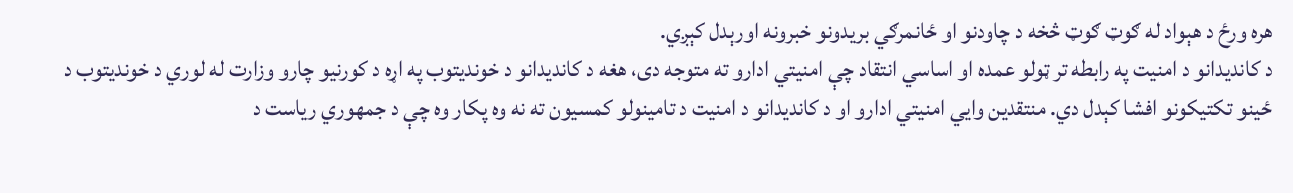هره ورځ د هېواد له ګوټ ګوټ څخه د چاودنو او ځانمرګي بریدونو خبرونه اورېدل کېږي.
د کاندیدانو د امنیت په رابطه تر ټولو عمده او اساسي انتقاد چې امنیتي ادارو ته متوجه دی، هغه د کاندیدانو د خوندیتوب په اړه د کورنیو چارو وزارت له لوري د خوندیتوب د ځینو تکتیکونو افشا کېدل دي. منتقدین وايي امنیتي ادارو او د کاندیدانو د امنیت د تامینولو کمسیون ته نه وه پکار وه چې د جمهوري ریاست د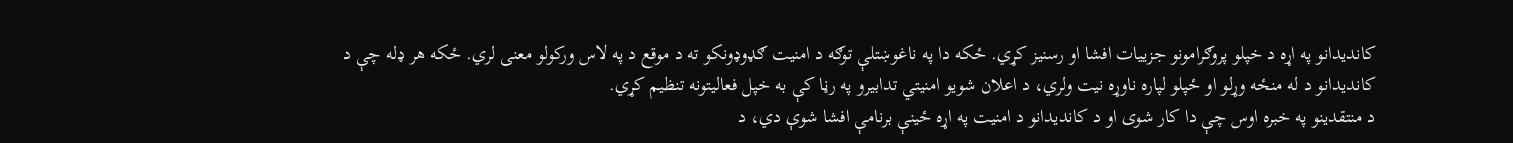کاندیدانو په اړه د خپلو پروګرامونو جزییات افشا او رسنیز کړي. ځکه دا په ناغوښتلې توګه د امنیت ګډوډونکو ته د موقع د په لاس ورکولو معنی لري. ځکه هر ډله چې د کاندیدانو د له منځه وړلو او ځپلو لپاره ناوړه نیت ولري، د اعلان شویو امنیتي تدابیرو په رڼا کې به خپل فعالیتونه تنظیم کړي.
د منتقدینو په خبره اوس چې دا کار شوی او د کاندیدانو د امنیت په اړه ځینې برنامې افشا شوې دي، د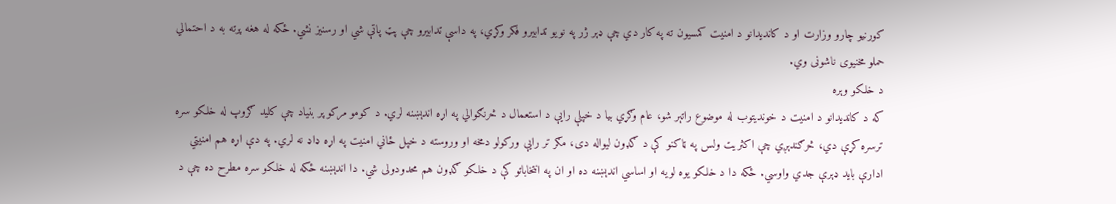کورنیو چارو وزارت او د کاندیدانو د امنیت کمسیون ته په کار دي چې ډېر ژر په نویو تدابیرو فکر وکړي، په داسې تدابیرو چې پټ پاتې شي او رسنیز نشي. ځکه له هغه پرته به د احتمالي حملو مخنیوی ناشونی وي.
د خلکو وېره
که د کاندیدانو د امنیت د خوندیتوب له موضوع راتېر شو، عام وګړي بیا د خپلې رایې د استعمال د څرنګوالي په اړه اندېښنه لري. د کومو مرکو پر بنیاد چې کلید ګروپ له خلکو سره ترسره کړې دي، څرګندېږي چې اکثریت ولس په ټاکنو کې د ګډون لیواله دی، مګر تر رایې ورکولو دمخه او وروسته د خپل ځاني امنیت په اړه ډاډ نه لري. په دې اړه هم امنیتي ادارې باید ډېرې جدي واوسي. ځکه دا د خلکو یوه لویه او اساسي اندېښنه ده او ان په انتخاباتو کې د خلکو ګډون هم محدودولی شي. دا اندېښنه ځکه له خلکو سره مطرح ده چې د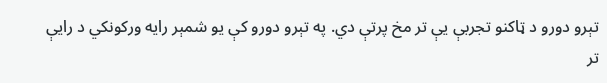تېرو دورو د ټاکنو تجربې یې تر مخ پرتې دي. په تېرو دورو کې یو شمېر رایه ورکونکي د رایې تر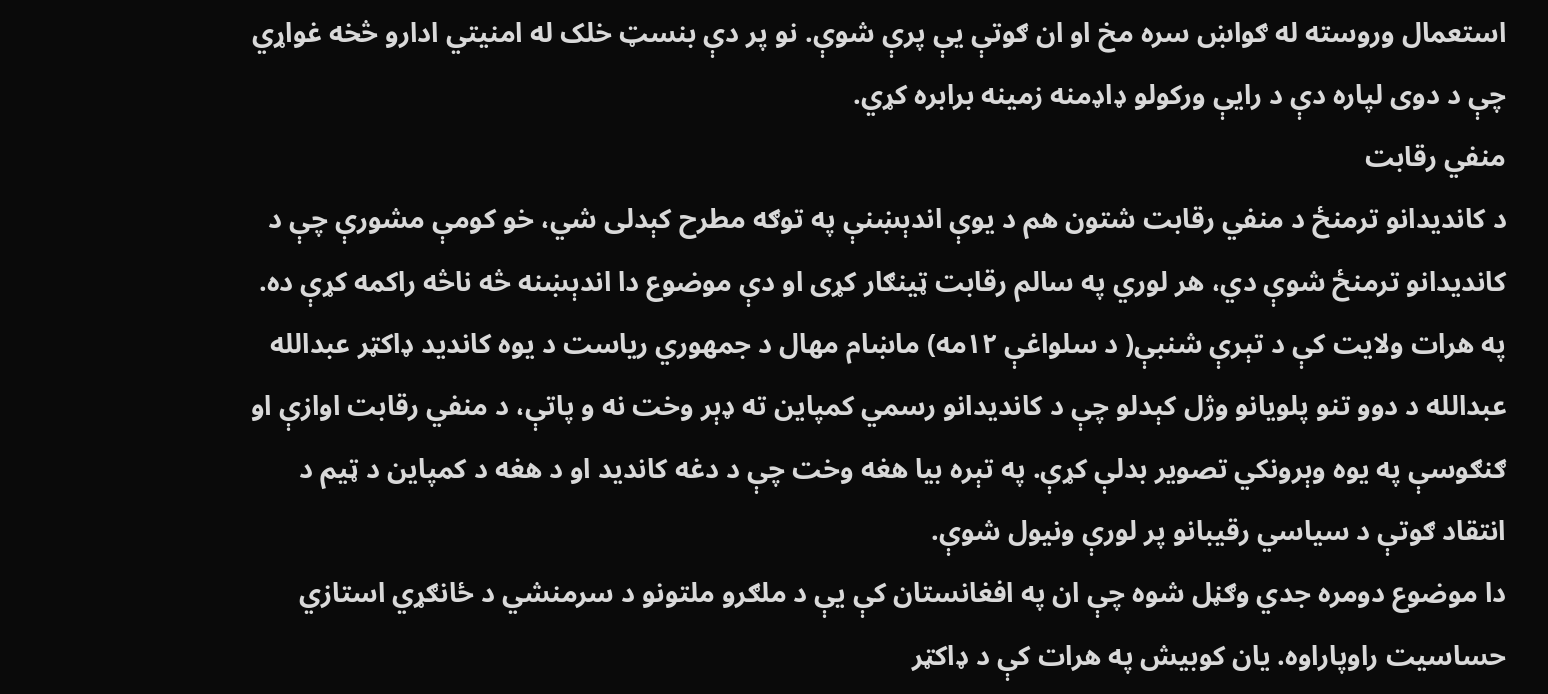استعمال وروسته له ګواښ سره مخ او ان ګوتې یې پرې شوې. نو پر دې بنسټ خلک له امنیتي ادارو څخه غواړي چې د دوی لپاره دې د رایې ورکولو ډاډمنه زمینه برابره کړي.
منفي رقابت
د کاندیدانو ترمنځ د منفي رقابت شتون هم د یوې اندېښنې په توګه مطرح کېدلی شي، خو کومې مشورې چې د کاندیدانو ترمنځ شوې دي، هر لوري په سالم رقابت ټینګار کړی او دې موضوع دا اندېښنه څه ناڅه راکمه کړې ده.
په هرات ولایت کې د تېرې شنبې( د سلواغې ۱۲مه) ماښام مهال د جمهوري ریاست د یوه کاندید ډاکټر عبدالله عبدالله د دوو تنو پلویانو وژل کېدلو چې د کاندیدانو رسمي کمپاین ته ډېر وخت نه و پاتې، د منفي رقابت اوازې او ګنګوسې په یوه وېرونکي تصویر بدلې کړې. په تېره بیا هغه وخت چې د دغه کاندید او د هغه د کمپاین د ټیم د انتقاد ګوتې د سیاسي رقیبانو پر لورې ونیول شوې.
دا موضوع دومره جدي وګڼل شوه چې ان په افغانستان کې یې د ملګرو ملتونو د سرمنشي د ځانګړي استازي حساسیت راوپاراوه. یان کوبیش په هرات کې د ډاکټر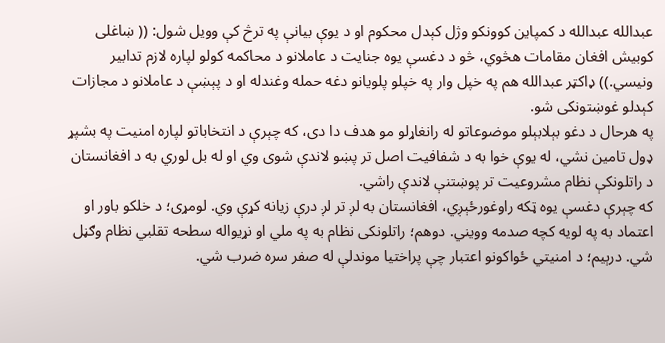عبدالله عبدالله د کمپاین کوونکو وژل کېدل محکوم او د یوې بیانې په ترڅ کې وویل شول: (( ښاغلی کوبیش افغان مقامات هڅوي، څو د دغسې یوه جنایت د عاملانو د محاکمه کولو لپاره لازم تدابیر ونیسي.)) ډاکټر عبدالله هم په خپل وار په خپلو پلویانو دغه حمله وغندله او د پېښې د عاملانو د مجازات کېدلو غوښتونکی شو.
په هرحال د دغو بېلابېلو موضوعاتو له رانغاړلو مو هدف دا دی، که چېرې د انتخاباتو لپاره امنیت په بشپړ ډول تامین نشي، له یوې خوا به د شفافیت اصل تر پښو لاندې شوی وي او له بل لوري به د افغانستان د راتلونکې نظام مشروعیت تر پوښتنې لاندې راشي.
که چېرې دغسې یوه ټکه راوغورځېږي، افغانستان به لږ تر لږ درې زیانه کړې وي. لومړی؛ د خلکو باور او اعتماد به په لویه کچه صدمه وویني. دوهم؛ راتلونکی نظام به په ملي او نړیواله سطحه تقلبي نظام وګڼل شي. درېیم؛ د امنیتي ځواکونو اعتبار چې پراختیا موندلې له صفر سره ضرب شي.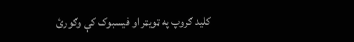کلید ګروپ په ټویټر او فیسبوک کې وګورئ